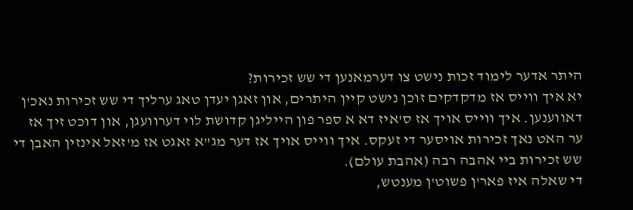היתר אדער לימוד זכות נישט צו דערמאנען די שש זכירות?
יא איך ווייס אז מדקדקים זוכן נישט קיין היתרים, און זאגן יעדן טאג ערליך די שש זכירות נאכ'ן דאווענען. איך ווייס אויך אז ס'איז דא א ספר פון הייליגן קדושת לוי דערוועגן, און דוכט זיך אז ער האט נאך זכירות אויסער די זעקס. איך ווייס אויך אז דער מג"א זאגט אז מ'זאל אינזין האבן די שש זכירות ביי אהבה רבה (אהבת עולם).
די שאלה איז פאר'ן פשוט'ן מענטש,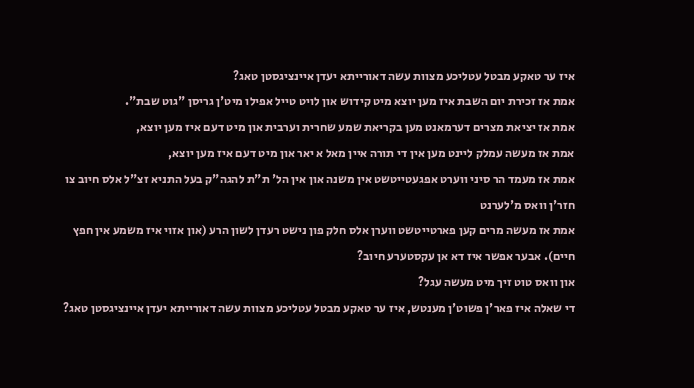איז ער טאקע מבטל עטליכע מצוות עשה דאורייתא יעדן איינציגסטן טאג?
אמת אז זכירת יום השבת איז מען יוצא מיט קידוש און לויט טייל אפילו מיט'ן גריסן "גוט שבת".
אמת אז יציאת מצרים דערמאנט מען בקריאת שמע שחרית וערבית און מיט דעם איז מען יוצא,
אמת אז מעשה עמלק ליינט מען אין די תורה איין מאל א יאר און מיט דעם איז מען יוצא,
אמת אז מעמד הר סיני ווערט אפגעטייטשט אין משנה און אין הל' ת"ת להגה"ק בעל התניא זצ"ל אלס חיוב צו חזר'ן וואס מ'לערנט
אמת אז מעשה מרים קען פארטייטשט ווערן אלס חלק פון נישט רעדן לשון הרע (און אזוי איז משמע אין חפץ חיים). אבער אפשר איז דא אן עקסטערע חיוב?
און וואס טוט זיך מיט מעשה עגל?
די שאלה איז פאר'ן פשוט'ן מענטש, איז ער טאקע מבטל עטליכע מצוות עשה דאורייתא יעדן איינציגסטן טאג?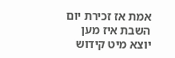אמת אז זכירת יום השבת איז מען יוצא מיט קידוש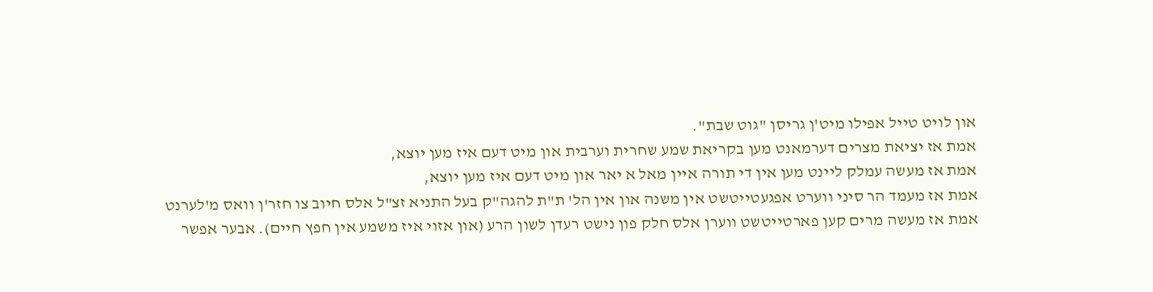און לויט טייל אפילו מיט'ן גריסן "גוט שבת".
אמת אז יציאת מצרים דערמאנט מען בקריאת שמע שחרית וערבית און מיט דעם איז מען יוצא,
אמת אז מעשה עמלק ליינט מען אין די תורה איין מאל א יאר און מיט דעם איז מען יוצא,
אמת אז מעמד הר סיני ווערט אפגעטייטשט אין משנה און אין הל' ת"ת להגה"ק בעל התניא זצ"ל אלס חיוב צו חזר'ן וואס מ'לערנט
אמת אז מעשה מרים קען פארטייטשט ווערן אלס חלק פון נישט רעדן לשון הרע (און אזוי איז משמע אין חפץ חיים). אבער אפשר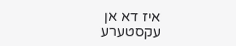איז דא אן עקסטערע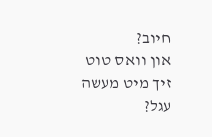חיוב?
און וואס טוט זיך מיט מעשה עגל?